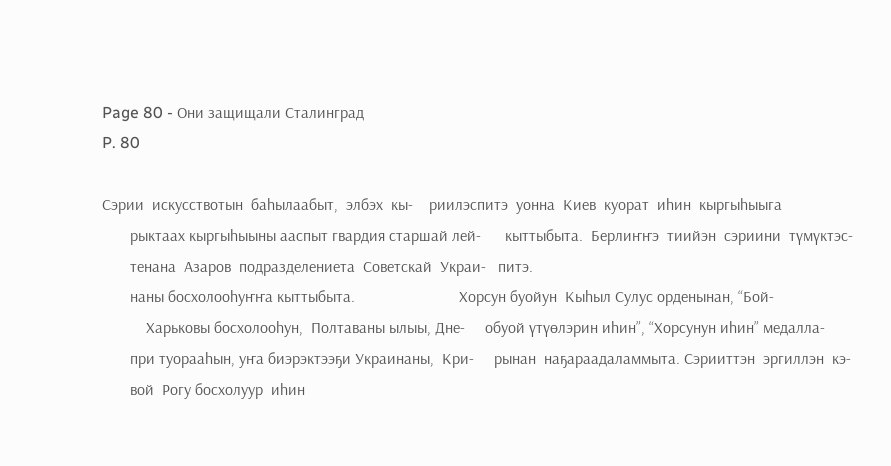Page 80 - Они защищали Сталинград
P. 80

Сэрии  искусствотын  баһылаабыт,  элбэх  кы-    риилэспитэ  уонна  Киев  куорат  иһин  кыргыһыыга
       рыктаах кыргыһыыны ааспыт гвардия старшай лей-      кыттыбыта.  Берлиҥҥэ  тиийэн  сэриини  түмүктэс-
       тенана  Азаров  подразделениета  Советскай  Украи-   питэ.
       наны босхолооһуҥҥа кыттыбыта.                          Хорсун буойун  Кыһыл Сулус орденынан, “Бой-
           Харьковы босхолооһун,  Полтаваны ылыы, Дне-     обуой үтүөлэрин иһин”, “Хорсунун иһин” медалла-
       при туорааһын, уҥа биэрэктээҕи Украинаны,  Кри-     рынан  наҕараадаламмыта. Сэрииттэн  эргиллэн  кэ-
       вой  Рогу босхолуур  иһин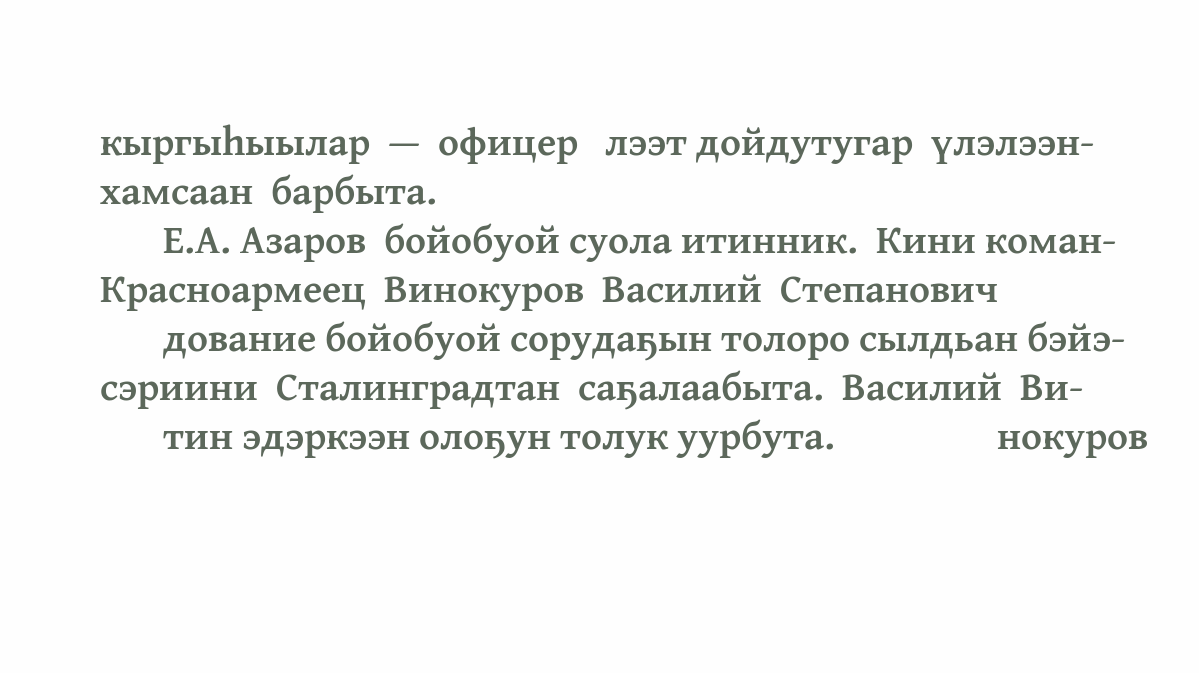кыргыһыылар  —  офицер   лээт дойдутугар  үлэлээн-хамсаан  барбыта.
       Е.А. Азаров  бойобуой суола итинник.  Кини коман-      Красноармеец  Винокуров  Василий  Степанович
       дование бойобуой сорудаҕын толоро сылдьан бэйэ-     сэриини  Сталинградтан  саҕалаабыта.  Василий  Ви-
       тин эдэркээн олоҕун толук уурбута.                  нокуров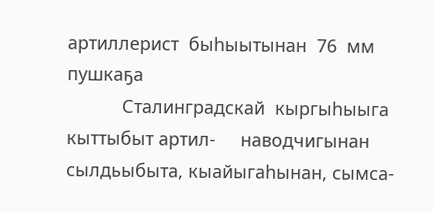артиллерист  быһыытынан  76  мм  пушкаҕа
           Сталинградскай  кыргыһыыга  кыттыбыт артил-     наводчигынан сылдьыбыта, кыайыгаһынан, сымса-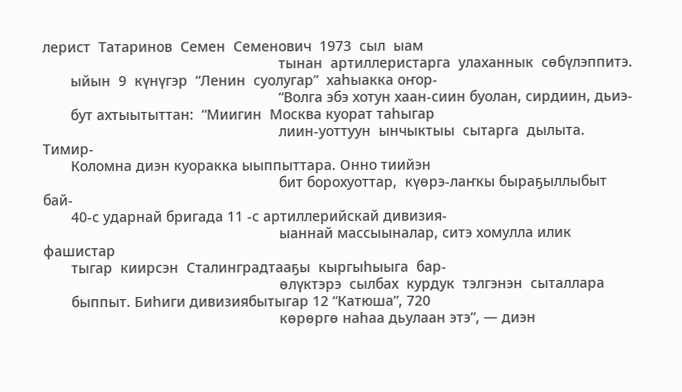лерист  Татаринов  Семен  Семенович  1973  сыл  ыам
                                                           тынан  артиллеристарга  улаханнык  сөбүлэппитэ.
       ыйын  9  күнүгэр  “Ленин  суолугар”  хаһыакка оҥор-
                                                           “Волга эбэ хотун хаан-сиин буолан, сирдиин, дьиэ-
       бут ахтыытыттан:  “Миигин  Москва куорат таһыгар
                                                           лиин-уоттуун  ынчыктыы  сытарга  дылыта.  Тимир-
       Коломна диэн куоракка ыыппыттара. Онно тиийэн
                                                           бит борохуоттар,  күөрэ-лаҥкы быраҕыллыбыт бай-
       40-с ударнай бригада 11 -с артиллерийскай дивизия-
                                                           ыаннай массыыналар, ситэ хомулла илик фашистар
       тыгар  киирсэн  Сталинградтааҕы  кыргыһыыга  бар-
                                                           өлүктэрэ  сылбах  курдук  тэлгэнэн  сыталлара
       быппыт. Биһиги дивизиябытыгар 12 “Катюша”, 720
                                                           көрөргө наһаа дьулаан этэ”, — диэн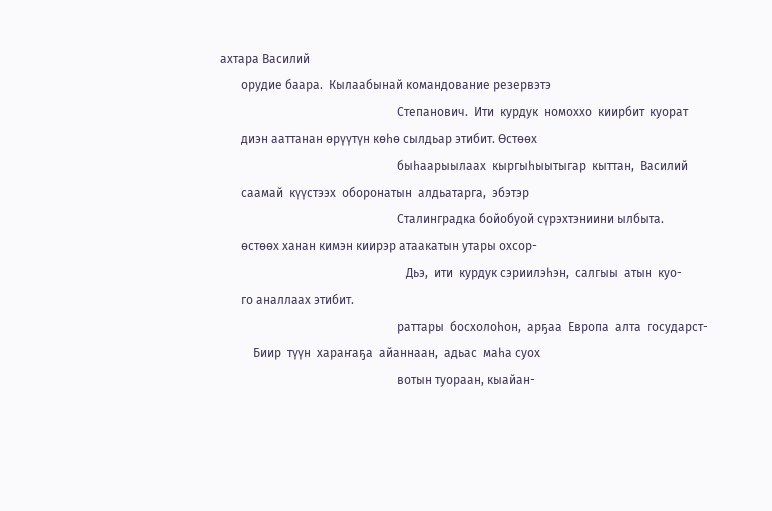ахтара Василий
       орудие баара.  Кылаабынай командование резервэтэ
                                                           Степанович.  Ити  курдук  номоххо  киирбит  куорат
       диэн ааттанан өрүүтүн көһө сылдьар этибит. Өстөөх
                                                           быһаарыылаах  кыргыһыытыгар  кыттан,  Василий
       саамай  күүстээх  оборонатын  алдьатарга,  эбэтэр
                                                           Сталинградка бойобуой сүрэхтэниини ылбыта.
       өстөөх ханан кимэн киирэр атаакатын утары охсор-
                                                              Дьэ,  ити  курдук сэриилэһэн,  салгыы  атын  куо-
       го аналлаах этибит.
                                                           раттары  босхолоһон,  арҕаа  Европа  алта  государст-
           Биир  түүн  хараҥаҕа  айаннаан,  адьас  маһа суох
                                                           вотын туораан, кыайан-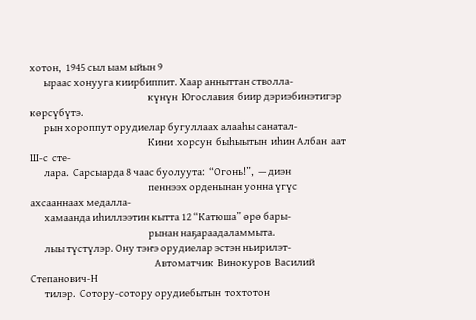хотон,  1945 сыл ыам ыйын 9
       ыраас хонууга киирбиппит. Хаар анныттан стволла-
                                                           күнүн  Югославия  биир дэриэбинэтигэр  көрсүбүтэ.
       рын хороппут орудиелар бугуллаах алааһы санатал-
                                                           Кини  хорсун  быһыытын  иһин Албан  аат  Ш-с  сте-
       лара.  Сарсыарда 8 чаас буолуута:  “Огонь!”,  — диэн
                                                           пеннээх орденынан уонна үгүс ахсааннаах медалла-
       хамаанда иһиллээтин кытта 12 “Катюша” өрө бары-
                                                           рынан наҕараадаламмыта.
       лыы түстүлэр. Ону тэҥэ орудиелар эстэн ньирилэт-
                                                              Автоматчик  Винокуров  Василий  Степанович-Н
       тилэр.  Сотору-сотору орудиебытын  тохтотон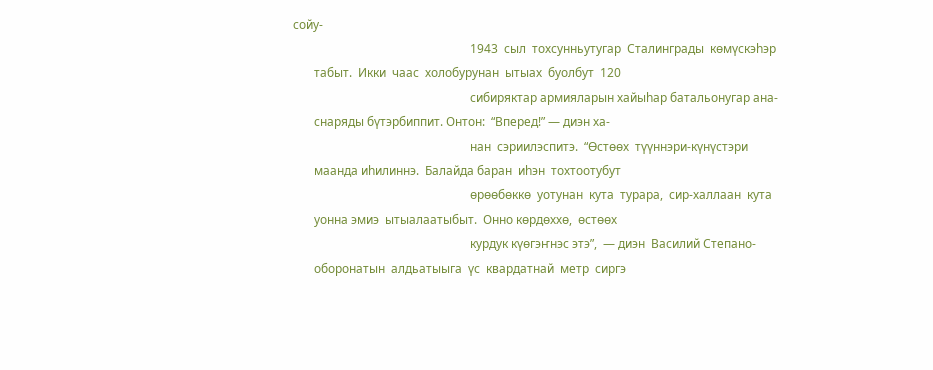сойу-
                                                           1943  сыл  тохсунньутугар  Сталинграды  көмүскэһэр
       табыт.  Икки  чаас  холобурунан  ытыах  буолбут  120
                                                           сибиряктар армияларын хайыһар батальонугар ана-
       снаряды бүтэрбиппит. Онтон:  “Вперед!” — диэн ха-
                                                           нан  сэриилэспитэ.  “Өстөөх  түүннэри-күнүстэри
       маанда иһилиннэ.  Балайда баран  иһэн  тохтоотубут
                                                           өрөөбөккө  уотунан  кута  турара,  сир-халлаан  кута
       уонна эмиэ  ытыалаатыбыт.  Онно көрдөххө,  өстөөх
                                                           курдук күөгэҥнэс этэ”,  — диэн  Василий Степано-
       оборонатын  алдьатыыга  үс  квардатнай  метр  сиргэ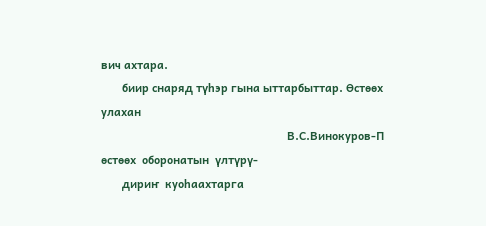вич ахтара.
       биир снаряд түһэр гына ыттарбыттар. Өстөөх улахан
                                                              В.С.Винокуров-П  өстөөх  оборонатын  үлтүрү-
       дириҥ  куоһаахтарга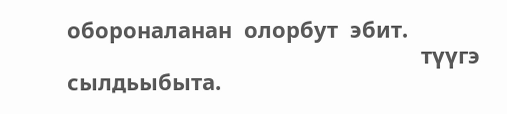обороналанан  олорбут  эбит.
                                                           түүгэ  сылдьыбыта.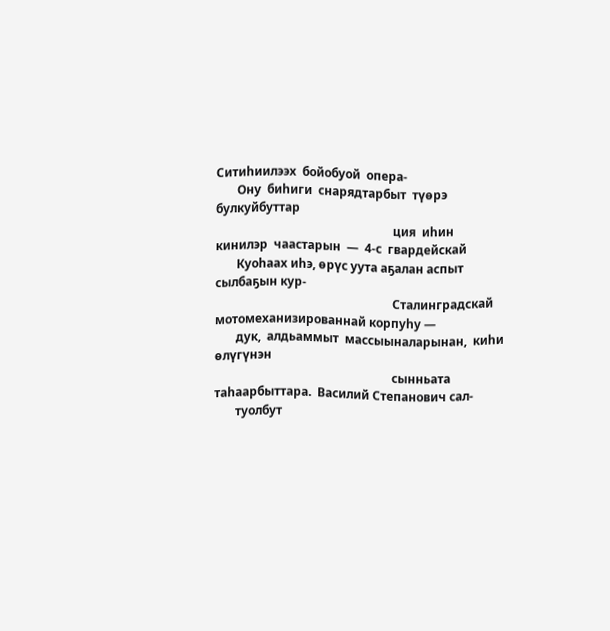Ситиһиилээх  бойобуой  опера-
       Ону  биһиги  снарядтарбыт  түөрэ  булкуйбуттар
                                                           ция  иһин  кинилэр  чаастарын  —  4-с  гвардейскай
       Куоһаах иһэ, өрүс уута аҕалан аспыт сылбаҕын кур-
                                                           Сталинградскай мотомеханизированнай корпуһу —
       дук,  алдьаммыт  массыыналарынан,  киһи  өлүгүнэн
                                                           сынньата таһаарбыттара.  Василий Степанович сал-
       туолбут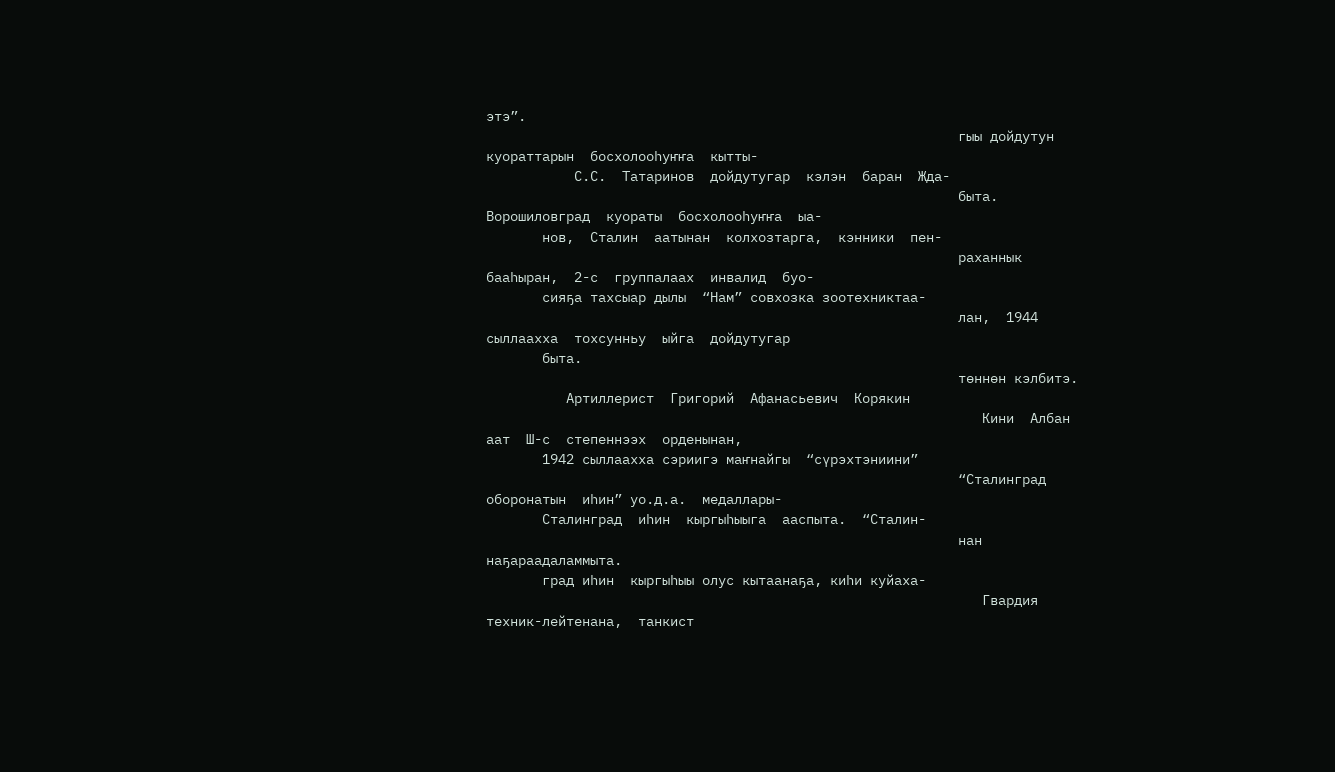этэ”.
                                                           гыы дойдутун  куораттарын  босхолооһуҥҥа  кытты-
           С.С.  Татаринов  дойдутугар  кэлэн  баран  Жда-
                                                           быта.  Ворошиловград  куораты  босхолооһуҥҥа  ыа-
       нов,  Сталин  аатынан  колхозтарга,  кэнники  пен-
                                                           раханнык  бааһыран,  2-с  группалаах  инвалид  буо-
       сияҕа тахсыар дылы  “Нам” совхозка зоотехниктаа-
                                                           лан,  1944  сыллаахха  тохсунньу  ыйга  дойдутугар
       быта.
                                                           төннөн кэлбитэ.
          Артиллерист  Григорий  Афанасьевич  Корякин
                                                              Кини  Албан  аат  Ш-с  степеннээх  орденынан,
       1942 сыллаахха сэриигэ маҥнайгы  “сүрэхтэниини”
                                                           “Сталинград оборонатын  иһин” уо.д.а.  медаллары-
       Сталинград  иһин  кыргыһыыга  ааспыта.  “Сталин-
                                                           нан наҕараадаламмыта.
       град иһин  кыргыһыы олус кытаанаҕа, киһи куйаха-
                                                              Гвардия  техник-лейтенана,  танкист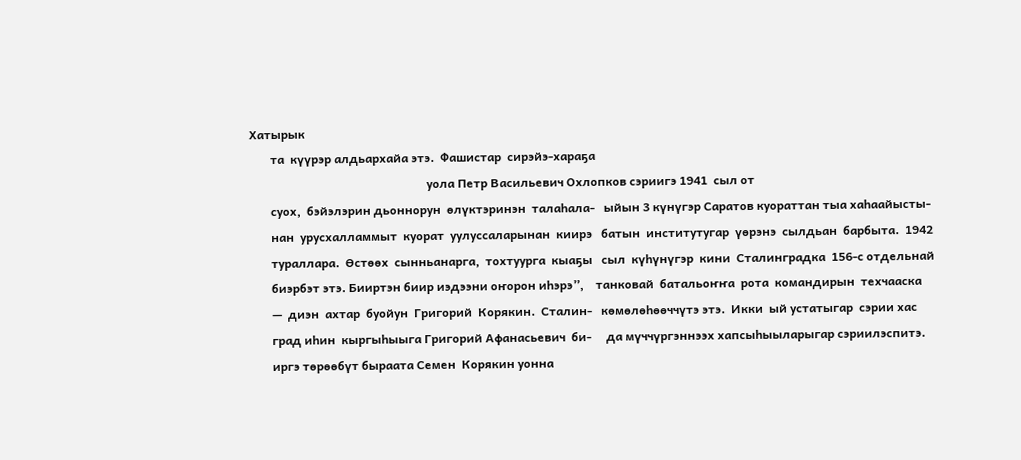Хатырык
       та  күүрэр алдьархайа этэ.  Фашистар  сирэйэ-хараҕа
                                                           уола Петр Васильевич Охлопков сэриигэ 1941  сыл от
       суох,  бэйэлэрин дьоннорун  өлүктэринэн  талаһала-   ыйын 3 күнүгэр Саратов куораттан тыа хаһаайысты-
       нан  урусхалламмыт  куорат  уулуссаларынан  киирэ   батын  институтугар  үөрэнэ  сылдьан  барбыта.  1942
       тураллара.  Өстөөх  сынньанарга,  тохтуурга  кыаҕы   сыл  күһүнүгэр  кини  Сталинградка  156-с отдельнай
       биэрбэт этэ. Бииртэн биир иэдээни оҥорон иһэрэ”,    танковай  батальоҥҥа  рота  командирын  техчааска
       —  диэн  ахтар  буойун  Григорий  Корякин.  Сталин-   көмөлөһөөччүтэ этэ.  Икки  ый устатыгар  сэрии хас
       град иһин  кыргыһыыга Григорий Афанасьевич  би-     да мүччүргэннээх хапсыһыыларыгар сэриилэспитэ.
       иргэ төрөөбүт быраата Семен  Корякин уонна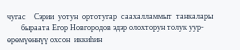чугас    Сэрии  уотун  ортотугар  саахалламмыт  танкалары
       быраата Егор Новгородов эдэр олохторун толук уур-   өрөмүөннүү охсон  иккиһин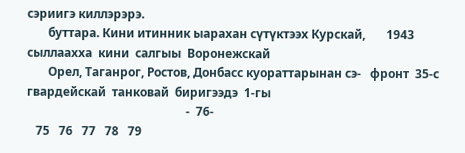сэриигэ киллэрэрэ.
       буттара. Кини итинник ыарахан сүтүктээх Курскай,       1943  сыллаахха  кини  салгыы  Воронежскай
       Орел, Таганрог, Ростов, Донбасс куораттарынан сэ-   фронт  35-с  гвардейскай  танковай  биригээдэ  1-гы
                                                     -  76-
   75   76   77   78   79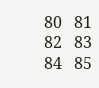80   81   82   83   84   85